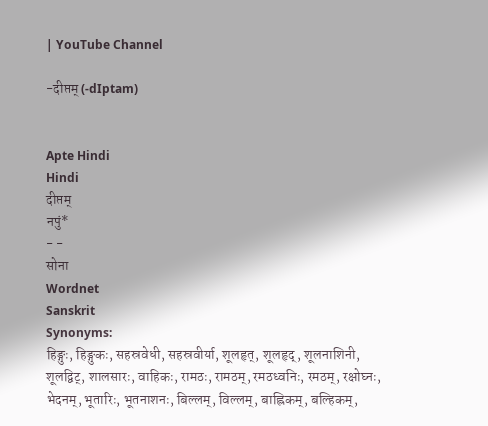| YouTube Channel

-दीप्तम् (-dIptam)


Apte Hindi
Hindi
दीप्तम्
नपुं*
- -
सोना
Wordnet
Sanskrit
Synonyms:
हिङ्गुः, हिङ्गुकः, सहस्रवेधी, सहस्रवीर्या, शूलहृत्, शूलहृद्, शूलनाशिनी, शूलद्विट्, शालसारः, वाहिकः, रामठः, रामठम्, रमठध्वनिः, रमठम्, रक्षोघ्नः, भेदनम्, भूतारिः, भूतनाशनः, बिल्लम्, विल्लम्, बाह्लिकम्, बल्हिकम्,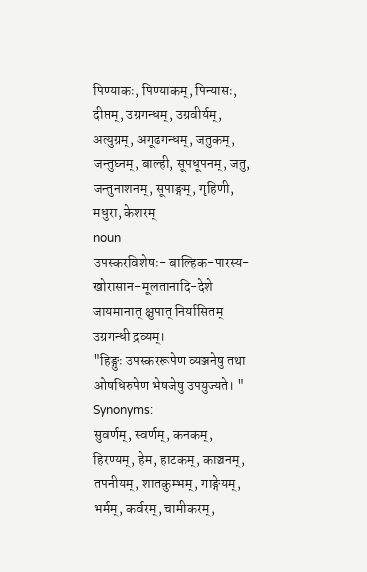पिण्याकः, पिण्याकम्, पिन्यासः, दीप्तम्, उग्रगन्धम्, उग्रवीर्यम्, अत्युग्रम्, अगूढगन्धम्, जतुकम्, जन्तुघ्नम्, बाल्ही, सूपधूपनम्, जतु, जन्तुनाशनम्, सूपाङ्गम्, गृहिणी, मधुरा, केशरम्
noun
उपस्करविशेषः- बाल्हिक-पारस्य-खोरासान-मूलतानादि-देशे जायमानात् क्षुपात् निर्यासितम् उग्रगन्धी द्रव्यम्।
"हिङ्गुः उपस्कररूपेण व्यञ्जनेषु तथा ओषधिरुपेण भेषजेषु उपयुज्यते। "
Synonyms:
सुवर्णम्, स्वर्णम्, कनकम्, हिरण्यम्, हेम, हाटकम्, काञ्चनम्, तपनीयम्, शातकुम्भम्, गाङ्गेयम्, भर्मम्, कर्वरम्, चामीकरम्,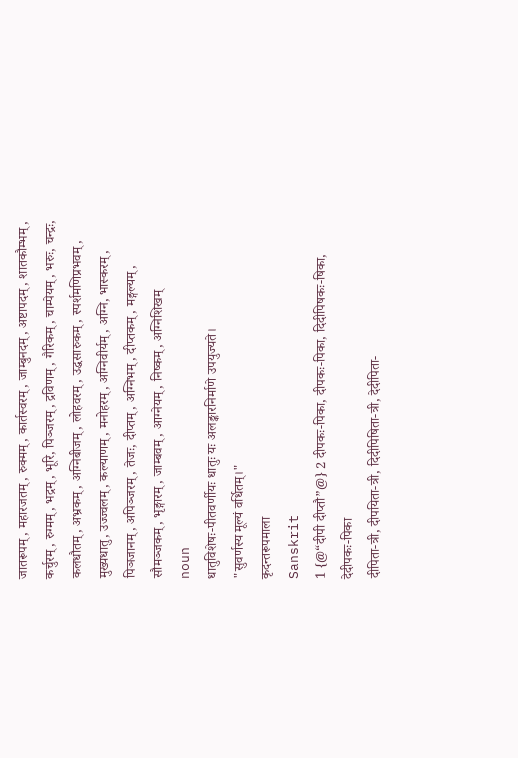जातरूपम्, महारजतम्, रुक्मम्, कार्तस्वरम्, जाम्बुनदम्, अष्टापदम्, शातकौम्भम्, कर्चुरम्, रुग्मम्, भद्रम्, भूरि, पिञ्जरम्, द्रविणम्, गैरिकम्, चाम्पेयम्, भरुः, चन्द्रः, कलधौतम्, अभ्रकम्, अग्निबीजम्, लोहवरम्, उद्धसारुकम्, स्पर्शमणिप्रभवम्, मुख्यधातु, उज्ज्वलम्, कल्याणम्, मनोहरम्, अग्निवीर्यम्, अग्नि, भास्करम्, पिञजानम्, अपिञ्जरम्, तेजः, दीप्तम्, अग्निभम्, दीप्तकम्, मङ्गल्यम्, सौमञ्जकम्, भृङ्गारम्, जाम्बवम्, आग्नेयम्, निष्कम्, अग्निशिखम्
noun
धातुविशेषः-पीतवर्णीयः धातुः यः अलङ्कारनिर्माणे उपयुज्यते।
"सुवर्णस्य मूल्यं वर्धितम्।"
कृदन्तरूपमाला
Sanskrit
1 {@“दीपी दीप्तौ”@} 2 दीपकः-पिका, दीपकः-पिका, दिदीपिषकः-षिका, देदीपकः-पिका
दीपिता-त्री, दीपयिता-त्री, दिदीपिषिता-त्री, देदीपिता-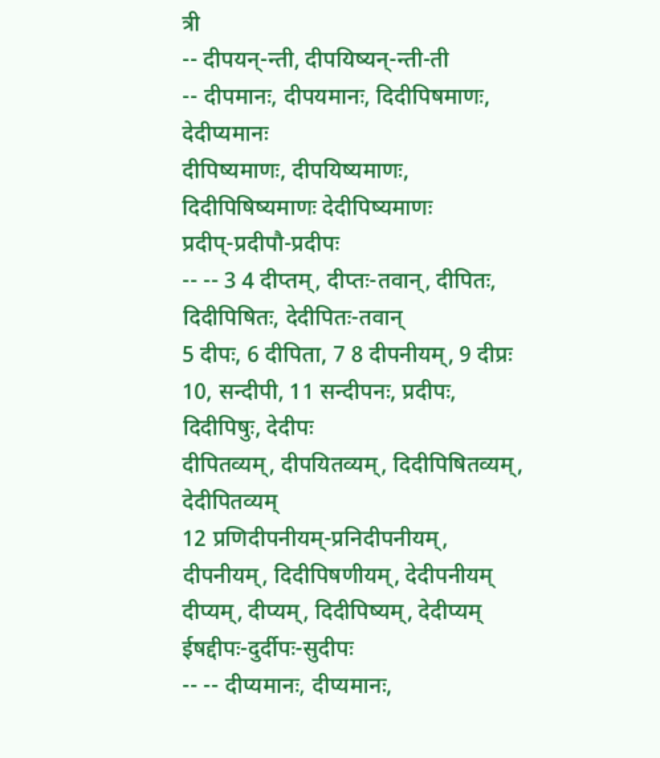त्री
-- दीपयन्-न्ती, दीपयिष्यन्-न्ती-ती
-- दीपमानः, दीपयमानः, दिदीपिषमाणः, देदीप्यमानः
दीपिष्यमाणः, दीपयिष्यमाणः, दिदीपिषिष्यमाणः देदीपिष्यमाणः
प्रदीप्-प्रदीपौ-प्रदीपः
-- -- 3 4 दीप्तम्, दीप्तः-तवान्, दीपितः, दिदीपिषितः, देदीपितः-तवान्
5 दीपः, 6 दीपिता, 7 8 दीपनीयम्, 9 दीप्रः 10, सन्दीपी, 11 सन्दीपनः, प्रदीपः, दिदीपिषुः, देदीपः
दीपितव्यम्, दीपयितव्यम्, दिदीपिषितव्यम्, देदीपितव्यम्
12 प्रणिदीपनीयम्-प्रनिदीपनीयम्, दीपनीयम्, दिदीपिषणीयम्, देदीपनीयम्
दीप्यम्, दीप्यम्, दिदीपिष्यम्, देदीप्यम्
ईषद्दीपः-दुर्दीपः-सुदीपः
-- -- दीप्यमानः, दीप्यमानः,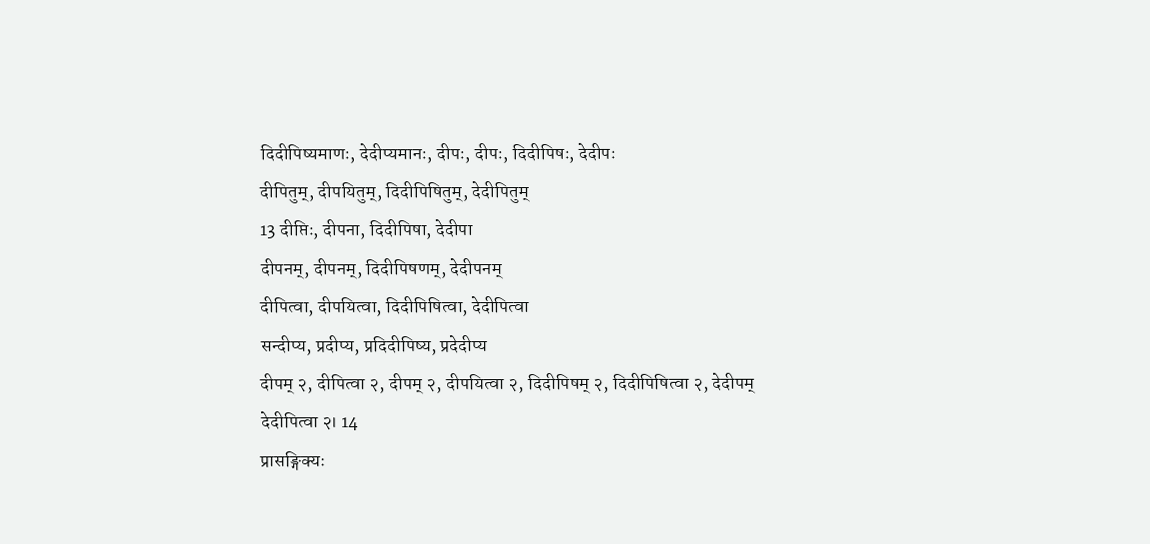दिदीपिष्यमाणः, देदीप्यमानः, दीपः, दीपः, दिदीपिषः, देदीपः
दीपितुम्, दीपयितुम्, दिदीपिषितुम्, देदीपितुम्
13 दीप्तिः, दीपना, दिदीपिषा, देदीपा
दीपनम्, दीपनम्, दिदीपिषणम्, देदीपनम्
दीपित्वा, दीपयित्वा, दिदीपिषित्वा, देदीपित्वा
सन्दीप्य, प्रदीप्य, प्रदिदीपिष्य, प्रदेदीप्य
दीपम् २, दीपित्वा २, दीपम् २, दीपयित्वा २, दिदीपिषम् २, दिदीपिषित्वा २, देदीपम्
देदीपित्वा २। 14
प्रासङ्गिक्यः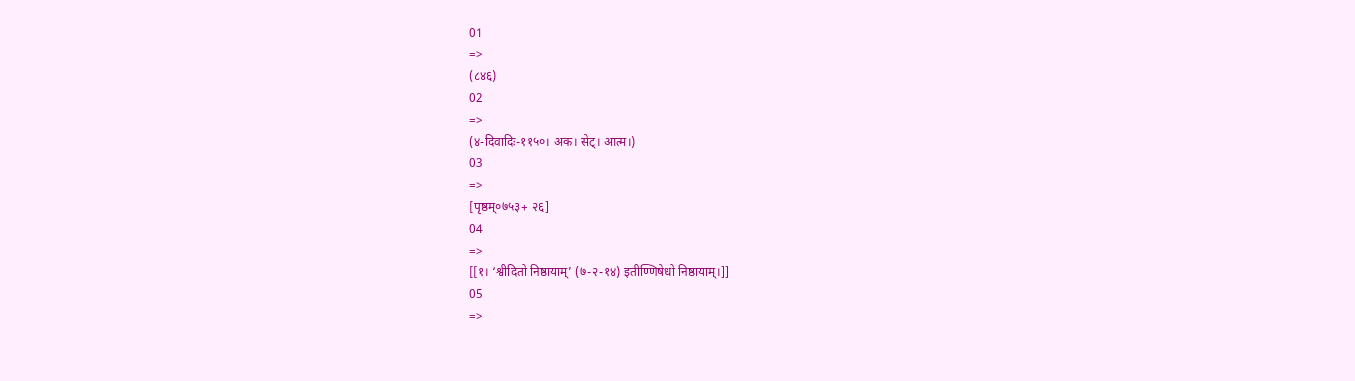01
=>
(८४६)
02
=>
(४-दिवादिः-११५०। अक। सेट्। आत्म।)
03
=>
[पृष्ठम्०७५३+ २६]
04
=>
[[१। ‘श्वीदितो निष्ठायाम्’ (७-२-१४) इतीण्णिषेधो निष्ठायाम्।]]
05
=>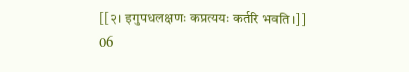[[२। इगुपधलक्षणः कप्रत्ययः कर्तरि भवति।]]
06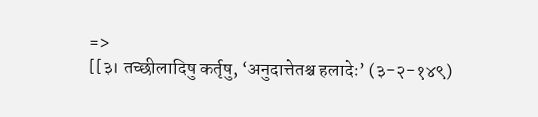=>
[[३। तच्छीलादिषु कर्तृषु, ‘अनुदात्तेतश्च हलादेः’ (३-२-१४९)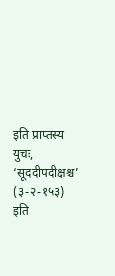इति प्राप्तस्य युचः, ‘सूददीपदीक्षश्च’ (३-२-१५३) इति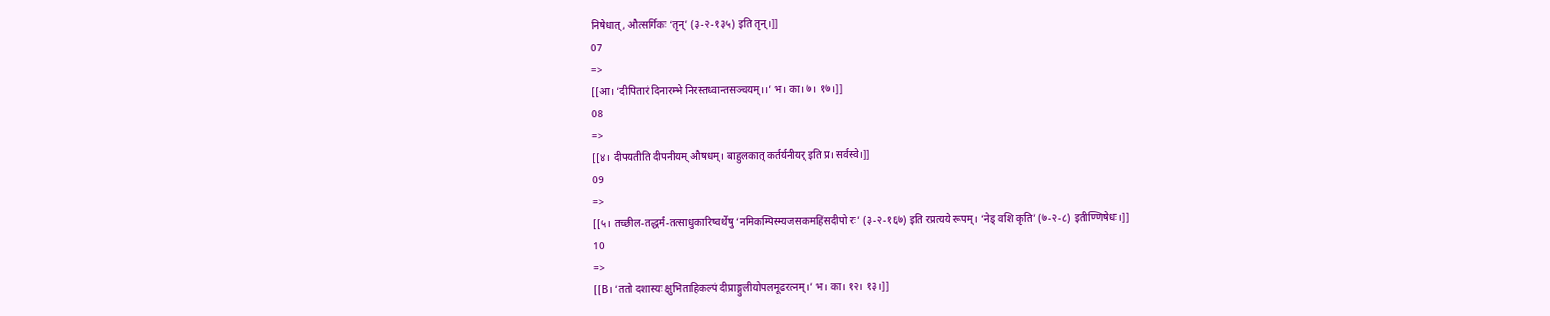निषेधात्, औत्सर्गिकः ‘तृन्’ (३-२-१३५) इति तृन्।]]
07
=>
[[आ। ‘दीपितारं दिनारम्भे निरस्तध्वान्तसञ्चयम्।।’ भ। का। ७। १७।]]
08
=>
[[४। दीपयतीति दीपनीयम् औषधम्। बाहुलकात् कर्तर्यनीयर् इति प्र। सर्वस्वे।]]
09
=>
[[५। तच्छील-तद्धर्मं-तत्साधुकारिष्वर्थेषु ‘नमिकम्पिस्म्यजसकमहिंसदीपो रः’ (३-२-१६७) इति रप्रत्यये रूपम्। ‘नेड् वशि कृति’ (७-२-८) इतीण्णिषेधः।]]
10
=>
[[B। ‘ततो दशास्यः क्षुभिताहिकल्पं दीप्राङ्गुलीयोपलमूढरत्नम्।’ भ। का। १२। १३।]]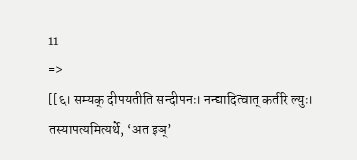11
=>
[[६। सम्यक् दीपयतीति सन्दीपनः। नन्द्यादित्वात् कर्तरि ल्युः। तस्यापत्यमित्यर्थे, ‘अत इञ्’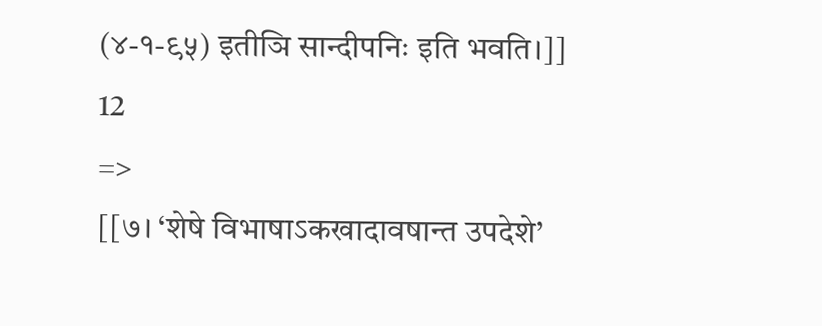(४-१-९५) इतीञि सान्दीपनिः इति भवति।]]
12
=>
[[७। ‘शेषे विभाषाऽकखादावषान्त उपदेशे’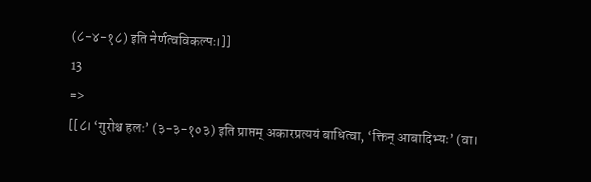(८-४-१८) इति नेर्णत्वविकल्पः।]]
13
=>
[[८। ‘गुरोश्च हलः’ (३-३-१०३) इति प्राप्तम् अकारप्रत्ययं बाधित्वा, ‘क्तिन् आबादिभ्यः’ (वा।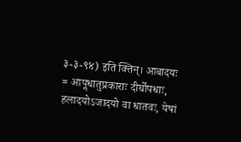३-३-९४) इति क्तिन्। आबादयः = आपॢधातुप्रकाराः दीर्घोपधाः, हलादयोऽजादयो वा धातवः, येषां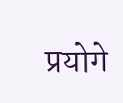प्रयोगे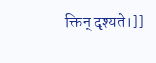क्तिन् दृश्यते।]]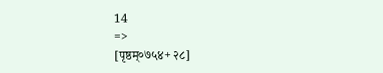14
=>
[पृष्ठम्०७५४+ २८]